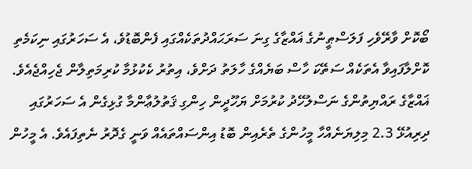ބޯކޮށް ވާރޭވެހި ފަލަސްޠީނުގެ ޣައްޒާގެ ގިނަ ސަރަޙައްދުތަކެއްގައި ފެންބޮޑުވެ، އެ ސަހަރުގައި ނިކަމެތި ކޮށްލާފައިވާ އެތަކެއް ސަތޭކަ ހާސް ބަޔެއްގެ ހާލަތު ދަށްވެ، އިތުރު ކެކުޅުމާ ކުރިމަތިލާން ޖެހިއްޖެއެވެ. ޣައްޒާގެ ރައްޔިތުންގެ ނަސްލުހޭދު ކުރުމަށް ޔަހޫދީން ހިންގި ޤަތުލުޢާންމާ ގުޅިގެން އެ ސަހަރުގައި ދިރިއުޅޭ 2.3 މިލިޔަނެއްހާ މީހުންގެ ތެރެއިން ބޮޑު އިންސައްތައެއް ވަނީ ގެދޮރު ނެތިފައެވެ. އެ މީހުން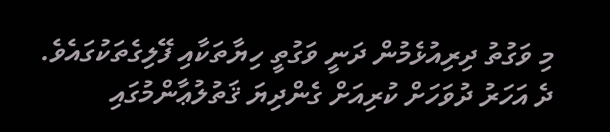މި ވަގުތު ދިރިއުޅެމުން ދަނީ ވަގުތީ ހިޔާތަކާއި ފޭލިގެތަކުގައެވެ.
ދެ އަހަރު ދުވަހަށް ކުރިއަށް ގެންދިޔަ ޤަތުލުޢާންމުގައި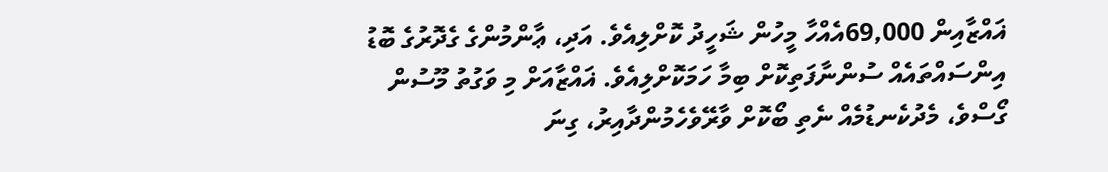ޣައްޒާއިން 69,000އެއްހާ މީހުން ޝަހީދު ކޮށްލިއެވެ. އަދި، ޢާންމުންގެ ގެދޮރުގެ ބޮޑު އިންސައްތައެއް ސުންނާފަތިކޮށް ބިމާ ހަމަކޮށްލިއެވެ. ޣައްޒާއަށް މި ވަގުތު މޫސުން ގޯސްވެ، މެދުކެނޑުމެއް ނެތި ބޯކޮށް ވާރޭވެހެމުންދާއިރު، ގިނަ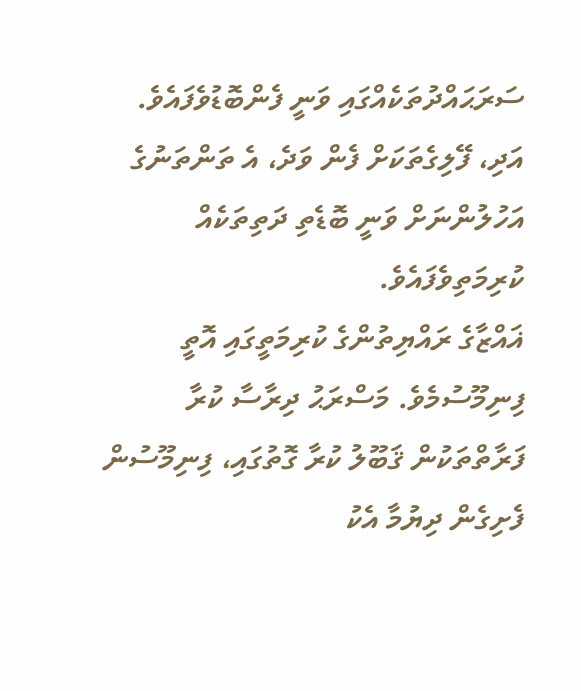ސަރަޙައްދުތަކެއްގައި ވަނީ ފެންބޮޑުވެފައެވެ. އަދި، ފޭލިގެތަކަށް ފެން ވަދެ، އެ ތަންތަނުގެ އަހުލުންނަށް ވަނީ ބޮޑެތި ދަތިތަކެއް ކުރިމަތިވެފައެވެ.
ޣައްޒާގެ ރައްޔިތުންގެ ކުރިމަތީގައި އޮތީ ފިނިމޫސުމެވެ. މަސްރަޙު ދިރާސާ ކުރާ ފަރާތްތަކުން ޤަބޫލު ކުރާ ގޮތުގައި، ފިނިމޫސުން ފެށިގެން ދިޔުމާ އެކު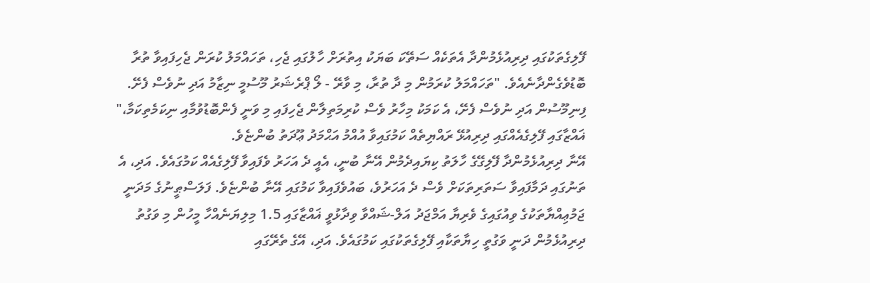ފޭލިގެތަކުގައި ދިރިއުޅެމުންދާ އެތަކެއް ސަތޭކަ ބަޔަކު އިތުރަށް ހާލުގައި ޖެހި، ތަހައްމަލު ކުރަން ޖެހިފައިވާ ތުރާ ބޮޑުވެގެންދާނެއެވެ. "ތަހައްމަލު ކުރަމުން މި ދާ ތުރާ، މި ވާރޭ - ލޯ ޕްރެޝަރު މޫސުމީ ނިޒާމު އަދި ނުވެސް ފެށޭ. ފިނިމޫސުން އަދި ނުވެސް ފެށޭ، އެ ކަމަކު މިހާރު ވެސް ކުރިމަތިލާން ޖެހިފައި މި ވަނީ ފެންބޮޑުވުމާއި ނިކަމެތިކަމާ،" ޣައްޒާގައި ފޭލިގެއެއްގައި ދިރިއުޅޭ ރައްޔިތެއް ކަމުގައިވާ އުއްމު އަޙްމަދު ޢޫދަތު ބުންޏެވެ.
އޭނާ ދިރިއުޅެމުންދާ ފޭލިގޭގެ ހާލަތު ކިޔައިދެމުން އޭނާ ބުނީ، އެއީ ދެ އަހަރު ވެފައިވާ ފޭލިގެއެއް ކަމުގައެވެ. އަދި، އެ ތަނުގައި ދަމާފައިވާ ސަތަރިތަކަށް ވެސް ދެ އަހަރުވެ، ބައުވެފައިވާ ކަމުގައި އޭނާ ބުންޏެވެ. ފަލަސްޠީނުގެ މަދަނީ ޖަމުޢިއްޔާތަކުގެ ވިއުގައިގެ ވެރިޔާ އަމްޖަދު އަލް-ޝައްވާ ވިދާޅުވީ ޣައްޒާގައި 1.5 މިލިޔަނެއްހާ މީހުން މި ވަގުތު ދިރިއުޅެމުން ދަނީ ވަގުތީ ހިޔާތަކާއި ފޭލިގެތަކުގައި ކަމުގައެވެ. އަދި، އޭގެ ތެރޭގައި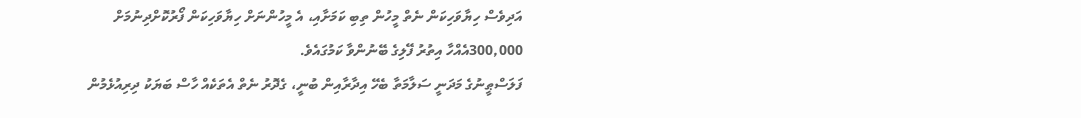އަދިވެސް ހިޔާވަހިކަން ނެތް މީހުން ތިބި ކަމަށާއި، އެ މީހުންނަށް ހިޔާވަހިކަން ފޯރުކޮށްދިނުމަށް 300,000އެއްހާ އިތުރު ފޭލިގެ ބޭނުންވާ ކަމުގައެވެ.
ފަލަސްޠީނުގެ މަދަނީ ސަލާމަތާ ބެހޭ އިދާރާއިން ބުނީ، ގެދޮރު ނެތް އެތަކެއް ހާސް ބަޔަކު ދިރިއުޅެމުން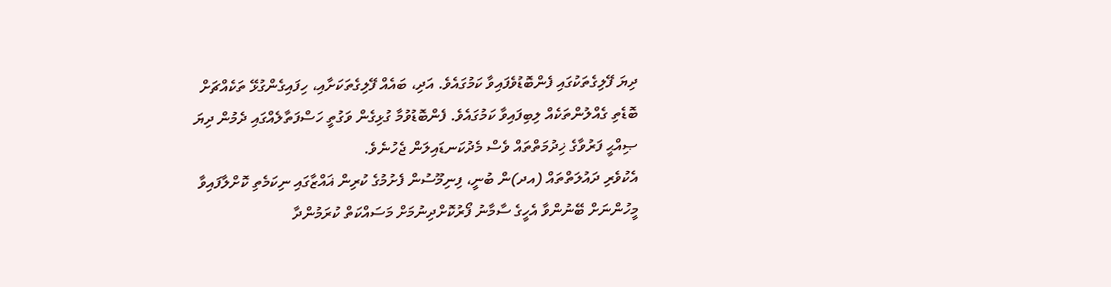ދިޔަ ފޭލިގެތަކުގައި ފެންބޮޑުވެފައިވާ ކަމުގައެވެ. އަދި، ބައެއް ފޭލިގެތަކަށާއި، ހިފައިގެންގުޅޭ ތަކެއްޗަށް ބޮޑެތި ގެއްލުންތަކެއް ލިބިފައިވާ ކަމުގައެވެ. ފެންބޮޑުވުމާ ގުޅިގެން ވަގުތީ ހަސްފަތާލެއްގައި ދެމުން ދިޔަ ޞިއްޙީ ފަރުވާގެ ޚިދުމަތްތައް ވެސް މެދުކަނޑައިލަން ޖެހުނެވެ.
އެކުވެރި ދައުލަތްތައް (އދ)ން ބުނީ، ފިނިމޫސުން ފެށުމުގެ ކުރިން ޣައްޒާގައި ނިކަމެތި ކޮށްލާފައިވާ މީހުންނަށް ބޭނުންވާ އެހީގެ ސާމާނު ފޯރުކޮށްދިނުމަށް މަސައްކަތް ކުރަމުންދާ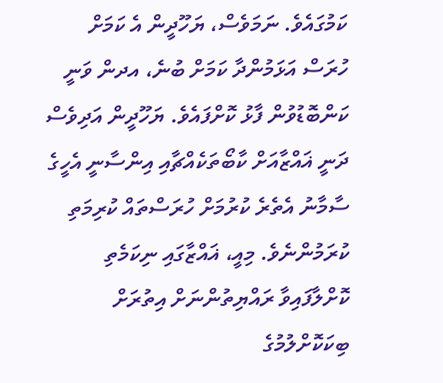ކަމުގައެވެ. ނަމަވެސް، ޔަހޫދީން އެ ކަމަށް ހުރަސް އަޅަމުންދާ ކަމަށް ބުނެ، އދން ވަނީ ކަންބޮޑުވުން ފާޅު ކޮށްފައެވެ. ޔަހޫދީން އަދިވެސް ދަނީ ޣައްޒާއަށް ކާބޯތަކެއްޗާއި އިންސާނީ އެހީގެ ސާމާނު އެތެރެ ކުރުމަށް ހުރަސްތައް ކުރިމަތި ކުރަމުންނެވެ. މިއީ، ޣައްޒާގައި ނިކަމެތި ކޮށްލާފައިވާ ރައްޔިތުންނަށް އިތުރަށް ބިކަކޮށްލުމުގެ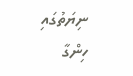ނިޔަތުގައި ހިންގާ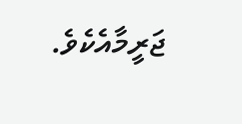ޖަރީމާއެކެވެ.